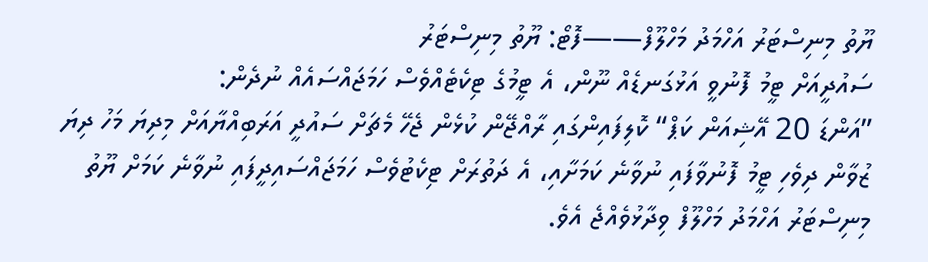ޔޫތު މިނިސްޓަރު އަހްމަދު މަހްލޫފް——ފޮޓޯ: ޔޫތު މިނިސްޓަރު
ސައުދީއަށް ޓީމު ފޮނުވީ އަޅުގަނޑެއް ނޫން، އެ ޓީމުގެ ޓިކެޓެއްވެސް ހަމަޖައްސައެއް ނުދެން:
”އަންޑަ 20 އޭޝިއަން ކަޕް“ ކޮލިފައިންގައި ރާއްޖޭން ކުޅެން ޖެހޭ މެޗަށް ސައުދީ އަރަބިއްޔާއަށް މިދިޔަ މަހު ދިޔަ ޒުވާން ދިވެހި ޓީމު ފޮނުވާފައި ނުވާނެ ކަމަށާއި، އެ ދަތުރަށް ޓިކެޓުވެސް ހަމަޖައްސައިދީފައި ނުވާނެ ކަމަށް ޔޫތު މިނިސްޓަރު އަހްމަދު މަހްލޫފް ވިދާޅުވެއްޖެ އެވެ.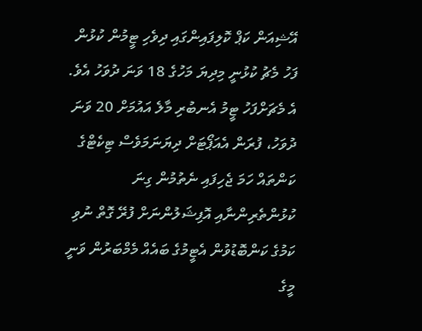އޭޝިއަން ކަޕް ކޮލިފައިންގައި ދިވެހި ޓީމުން ކުޅުން ފަހު މެޗު ކުޅުނީ މިދިޔަ މަހުގެ 18 ވަނަ ދުވަހު އެވެ. އެ މެޗަށްފަހު ޓީމު އެނބުރި މާލެ އައުމަށް 20 ވަނަ ދުވަހު، ފުރަން އެއަޕޯޓަށް ދިޔަނަމަވެސް ޓިކެޓްގެ ކަންތައް ހަމަ ޖެހިފައި ނެތުމުން ގިނަ ކުޅުންތެރިންނާއި އޮފިޝަލުންނަށް ފުރޭ ގޮތް ނުވި ކަމުގެ ކަންބޮޑުވުން އެޓީމުގެ ބައެއް މެމްބަރުން ވަނީ މީގެ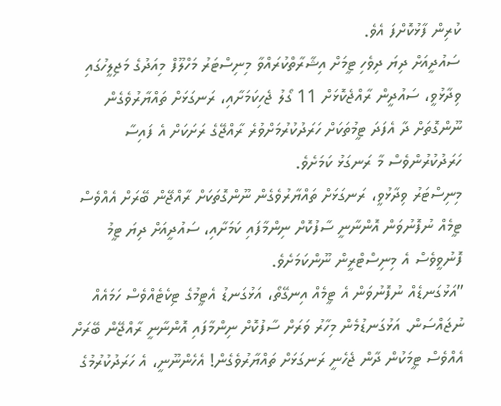ކުރިން ފާޅުކޮށްފަ އެވެ.
ސައުދީއަށް ދިޔަ ދިވެހި ޓީމަށް އިޝާރާތްކުރައްވާ މިނިސްޓަރު މަހްލޫފް މިއަދުގެ މަޖިލީހުގައި ވިދާޅުވީ، ސައުދީން ރާއްޖެކޮޅަށް 11 ގޯލު ޖެހިކަމަށާއި، ރަނގަޅަށް ތައްޔާރުވެގެން ނޫންގޮތަށް ދާ އެފަދަ ޓީމުތަކަށް ހަރަދުކުރުމަށްވުރެ ރާއްޖޭގެ ރަށަކަށް އެ ފައިސާ ހަރަދުކުރުންވެސް މާ ރަނގަޅު ކަމަށެވެ.
މިނިސްޓަރު ވިދާޅުވީ، ރަނގަޅަށް ތައްޔާރުވެގެން ނޫންގޮތަކަށް ރާއްޖޭން ބޭރަށް އެއްވެސް ޓީމެއް ނުފޮނުވަން އޮންނާނީ ސާފުކޮށް ނިންމާފައި ކަމަށާއި، ސައުދީއަށް ދިޔަ ޓީމު ފޮނުވީވެސް އެ މިނިސްޓްރީން ނޫންކަމަށެވެ.
”އަޅުގަނޑެއް ނުފޮނުވަން އެ ޓީމެއް އިނގޭތޯ، އަޅުގަނޑު އެޓީމުގެ ޓިކެޓެއްވެސް ހަމައެއް ނުޖައްސަން. އަޅުގަނޑުމެން މިހާރު ވަރަށް ސާފުކޮށް ނިންމާފައި އޮންނާނީ ރާއްޖޭން ބޭރަށް އެއްވެސް ޓީމަކުން ދާން ޖެހެނީ ރަނގަޅަށް ތައްޔާރުވެގެން! އެހެންނޫނީ، އެ ހަރަދުކުރުމުގެ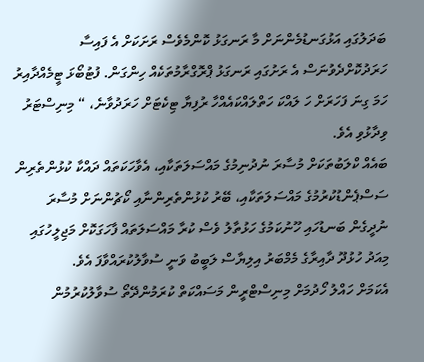ބަދަލުގައި އަޅުގަނޑުމެންނަށް މާ ރަނގަޅު ކޮންމެވެސް ރަށަކަށް އެ ފައިސާ ހަރަދުކޮށްދެވުނަސް އެ ރަށުގައި ރަނގަޅު ޕްރޮގްރާމުތަކެއް ހިންގަން. ފުޓުބޯޅަ ޓީމެއްދާއިރު ހަމަ ގިނަ ފަހަރަށް ހަ ލައްކަ ހަތްލައްކައެއްހާ ރުފިޔާ ޓިކެޓަށް ހަރަދުވާނެ، “ މިނިސްޓަރު ވިދާޅުވި އެވެ.
ބައެއް ކްލަބުތަކަށް މުސާރަ ނުދުނިމުގެ މައްސަލަތަކާއި، އެވާހަކަތައް ދައްކާ ކުޅުންތެރިން ސަސްޕެންޑުކުރުމުގެ މައްސަލަތަކާއި، ބޭރު ކުޅުންތެރިންނާއި ކޯޗުންނަށް މުސާރަ ނުދީގެން ބަނޑުހައި ހޫނުކަމުގެ ހަޅުތާލު ވެސް ކުރާ މައްސަލަތައް ފާހަގަކޮށް މަޖިލީހުގައި މިއަދު ހުޅުދޫ ދާއިރާގެ މެމްބަރު އިލިޔާސް ލަބީބު ވަނީ ސުވާލުކުރައްވާފަ އެވެ.
އެކަމަށް ހައްލު ހޯދުމަށް މިނިސްޓްރީން މަސައްކަތް ކުރަމުންދޭތޯ ސުވާލުކުރުމުން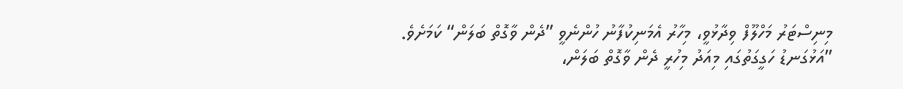މިނިސްޓަރު މަހްލޫފް ވިދާޅުވީ، މިހާރު އެމަނިކުފާނު ހުންނެވީ ”ދެން ވާގޮތް ބަލަން“ ކަމަށެވެ.
”އަޅުގަނޑު ހަގީގަތުގައި މިއަދު މިހުރީ ދެން ވާގޮތް ބަލަން،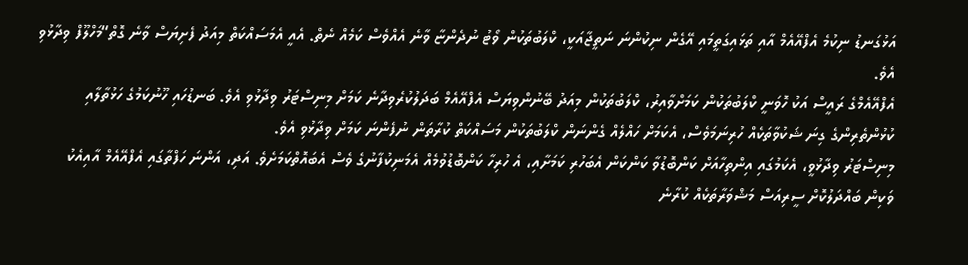އަޅުގަނޑު ނިކުމެ އެފްއޭއެމް އާއި ތަޅައިގަތީމައި އޭގެން ނިކުންނަ ނަތީޖާއަކީ، ކްލަބުތަކުން ވޯޓު ނުދެންޏާ ވާނެ އެއްވެސް ކަމެއް ނެތް. އެއީ އެމަސައްކަތް މިއަދު ފެށިޔަސް ވާނެ ގޮތް“މަހްލޫފް ވިދާޅުވި އެވެ.
އެފްއޭއެމްގެ ރައީސް އަކު ހޮވަނީ ކްލަބުތަކުން ކަމަށްވާއިރު، ކްލަބުތަކުން މިއަދު ބޭނުންވިޔަސް އެފްއޭއެމް ބަދަލުކުރެވިދާނެ ކަމަށް މިނިސްޓަރު ވިދާޅުވި އެވެ. ބަނޑުހައި ހޫނުކަމުގެ ހަޅުތާލާއި ކުޅުންތެރިންގެ ގިނަ ޝަކުވާތަކެއް ހުރިނަމަވެސް، އެކަމަށް ހައްލެއް ގެންނަން ކްލަބުތަކުން މަސައްކަތް ކުރާތަން ނުފެންނަ ކަމަށް ވިދާޅުވި އެވެ.
މިނިސްޓަރު ވިދާޅުވީ، އެކަމުގައި އިންތިހާއަށް ކަންބޮޑުވާ ކަންކަން އެބަހުރި ކަމަށާއި، އެ ހުރިހާ ކަންބޮޑުވުމެއް އެމަނިކުފާނުގެ ވެސް އެބައޮތްކަމަށެވެ. އަދި، އަންނަ ހަފްތާގައި އެފްއޭއެމް އާއިއެކު ވަކިން ބައްދަލުކޮށް ސީރިއަސް މަޝްވަރާތަކެއް ކުރާނެ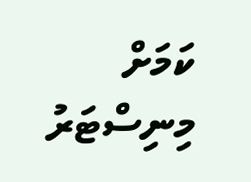ކަމަށް މިނިސްޓަރު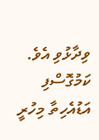ވިދާޅުވި އެވެ.
ކަމުގޮސްފި
އަޑުއެހިތާ މިހުރީ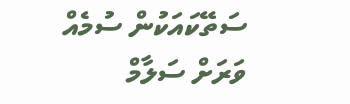ސަތޭކައަކުން ސުމެއް
ވަރަށް ސަލާމް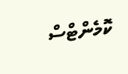ކޮމެންޓްސް